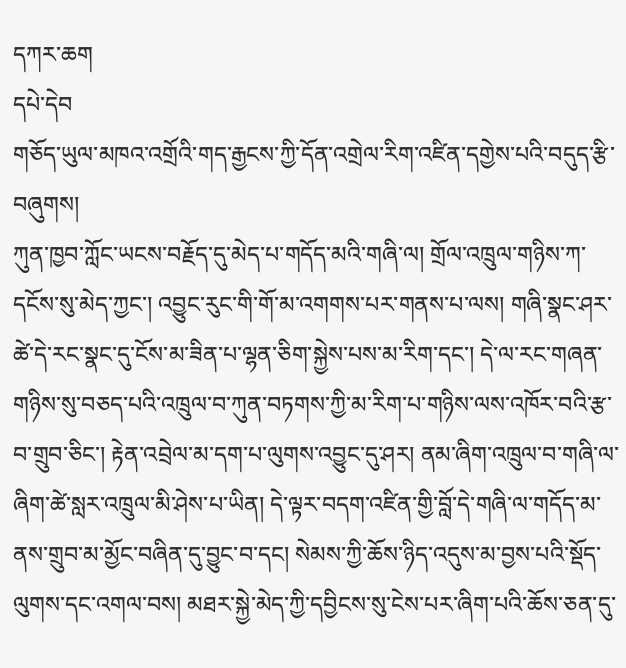དཀར་ཆག
དཔེ་དེབ
གཅོད་ཡུལ་མཁའ་འགྲོའི་གད་རྒྱངས་ཀྱི་དོན་འགྲེལ་རིག་འཛིན་དགྱེས་པའི་བདུད་རྩི་བཞུགས།
ཀུན་ཁྱབ་ཀློང་ཡངས་བརྗོད་དུ་མེད་པ་གདོད་མའི་གཞི་ལ། གྲོལ་འཁྲུལ་གཉིས་ཀ་དངོས་སུ་མེད་ཀྱང་། འབྱུང་རུང་གི་གོ་མ་འགགས་པར་གནས་པ་ལས། གཞི་སྣང་ཤར་ཚེ་དེ་རང་སྣང་དུ་ངོས་མ་ཟིན་པ་ལྷན་ཅིག་སྐྱེས་པས་མ་རིག་དང་། དེ་ལ་རང་གཞན་གཉིས་སུ་བཅད་པའི་འཁྲུལ་བ་ཀུན་བཏགས་ཀྱི་མ་རིག་པ་གཉིས་ལས་འཁོར་བའི་རྩ་བ་གྲུབ་ཅིང་། རྟེན་འབྲེལ་མ་དག་པ་ལུགས་འབྱུང་དུ་ཤར། ནམ་ཞིག་འཁྲུལ་བ་གཞི་ལ་ཞིག་ཚེ་སླར་འཁྲུལ་མི་ཤེས་པ་ཡིན། དེ་ལྟར་བདག་འཛིན་གྱི་བློ་དེ་གཞི་ལ་གདོད་མ་ནས་གྲུབ་མ་མྱོང་བཞིན་དུ་བྱུང་བ་དང། སེམས་ཀྱི་ཆོས་ཉིད་འདུས་མ་བྱས་པའི་སྡོད་ལུགས་དང་འགལ་བས། མཐར་སྐྱེ་མེད་ཀྱི་དབྱིངས་སུ་ངེས་པར་ཞིག་པའི་ཆོས་ཅན་དུ་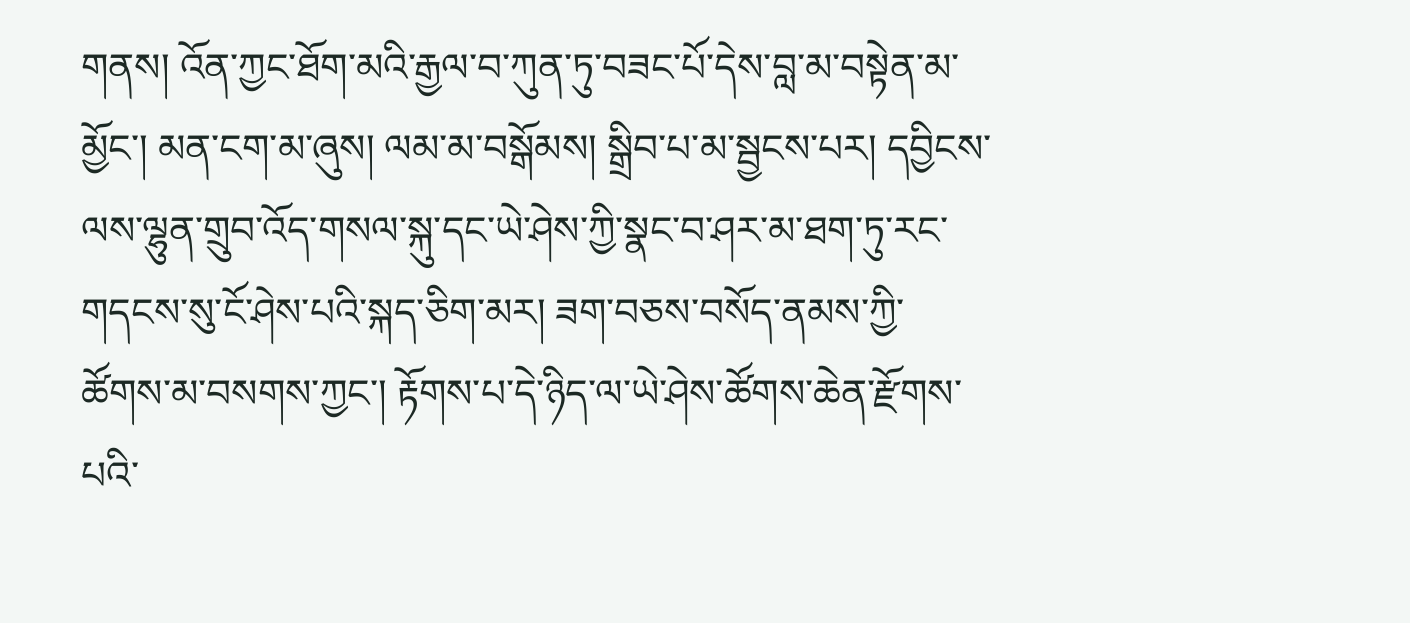གནས། འོན་ཀྱང་ཐོག་མའི་རྒྱལ་བ་ཀུན་ཏུ་བཟང་པོ་དེས་བླ་མ་བསྟེན་མ་མྱོང་། མན་ངག་མ་ཞུས། ལམ་མ་བསྒོམས། སྒྲིབ་པ་མ་སྦྱངས་པར། དབྱིངས་ལས་ལྷུན་གྲུབ་འོད་གསལ་སྐུ་དང་ཡེ་ཤེས་ཀྱི་སྣང་བ་ཤར་མ་ཐག་ཏུ་རང་གདངས་སུ་ངོ་ཤེས་པའི་སྐད་ཅིག་མར། ཟག་བཅས་བསོད་ནམས་ཀྱི་ཚོགས་མ་བསགས་ཀྱང་། རྟོགས་པ་དེ་ཉིད་ལ་ཡེ་ཤེས་ཚོགས་ཆེན་རྫོགས་པའི་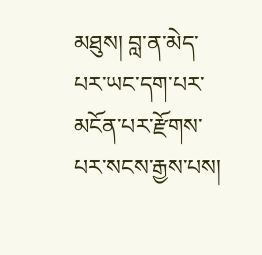མཐུས། བླ་ན་མེད་པར་ཡང་དག་པར་མངོན་པར་རྫོགས་པར་སངས་རྒྱས་པས།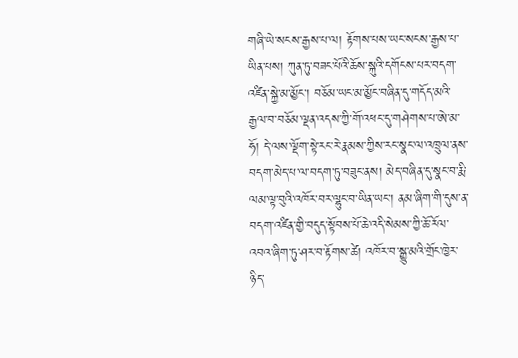གཞི་ཡེ་སངས་རྒྱས་པ་ལ། རྟོགས་པས་ཡང་སངས་རྒྱས་པ་ཡིན་པས། ཀུན་ཏུ་བཟང་པོའི་ཆོས་སྐུའི་དགོངས་པར་བདག་འཛིན་སྐྱེ་མ་མྱོང་། བཅོམ་ཡང་མ་མྱོང་བཞིན་དུ་གདོད་མའི་རྒྱལ་བ་བཅོམ་ལྡན་འདས་ཀྱི་གོ་འཕང་དུ་གཤེགས་པ་ཨེ་མ་ཧོ། དེ་ལས་ལྡོག་སྟེ་རང་རེ་རྣམས་ཀྱིས་རང་སྣང་ལ་འཁྲུལ་ནས་བདག་མེད་པ་ལ་བདག་ཏུ་བཟུང་ནས། མེད་བཞིན་དུ་སྣང་བ་རྨི་ལམ་ལྟ་བུའི་འཁོར་བར་ལྷུང་བ་ཡིན་ཡང་། ནམ་ཞིག་གི་དུས་ན་བདག་འཛིན་གྱི་བདུད་སྟོབས་པོ་ཆེ་འདི་སེམས་ཀྱི་ཆོ་རོལ་འབའ་ཞིག་ཏུ་ཤར་བ་རྟོགས་ཚེ། འཁོར་བ་སྒྱུ་མའི་གྲོང་ཁྱེར་ཉིད་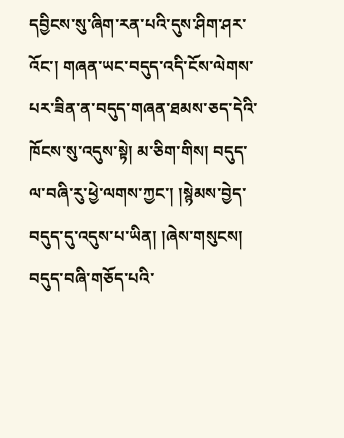དབྱིངས་སུ་ཞིག་རན་པའི་དུས་ཤིག་ཤར་འོང་། གཞན་ཡང་བདུད་འདི་ངོས་ལེགས་པར་ཟིན་ན་བདུད་གཞན་ཐམས་ཅད་དེའི་ཁོངས་སུ་འདུས་སྟེ། མ་ཅིག་གིས། བདུད་ལ་བཞི་རུ་ཕྱེ་ལགས་ཀྱང་། །སྙེམས་བྱེད་བདུད་དུ་འདུས་པ་ཡིན། །ཞེས་གསུངས། བདུད་བཞི་གཅོད་པའི་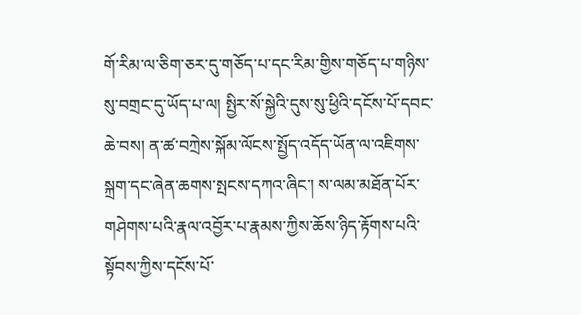གོ་རིམ་ལ་ཅིག་ཅར་དུ་གཅོད་པ་དང་རིམ་གྱིས་གཅོད་པ་གཉིས་སུ་བགྲང་དུ་ཡོད་པ་ལ། སྤྱིར་སོ་སྐྱེའི་དུས་སུ་ཕྱིའི་དངོས་པོ་དབང་ཆེ་བས། ན་ཚ་བཀྲེས་སྐོམ་ལོངས་སྤྱོད་འདོད་ཡོན་ལ་འཇིགས་སྐྲག་དང་ཞེན་ཆགས་སྤངས་དཀའ་ཞིང་། ས་ལམ་མཐོན་པོར་གཤེགས་པའི་རྣལ་འབྱོར་པ་རྣམས་ཀྱིས་ཆོས་ཉིད་རྟོགས་པའི་སྟོབས་ཀྱིས་དངོས་པོ་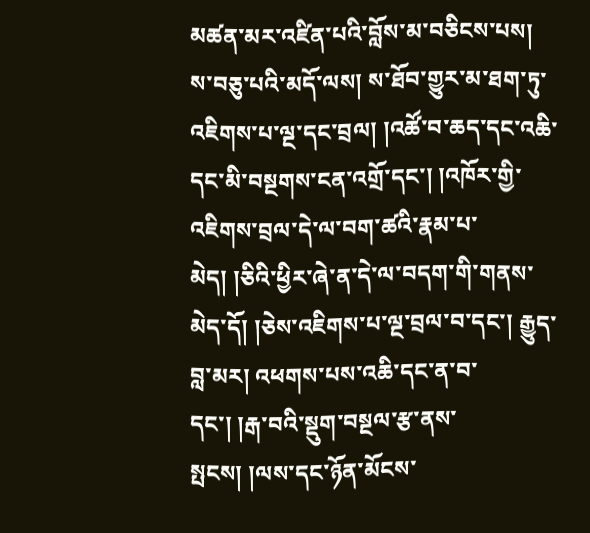མཚན་མར་འཛིན་པའི་བློས་མ་བཅིངས་པས། ས་བཅུ་པའི་མདོ་ལས། ས་ཐོབ་གྱུར་མ་ཐག་ཏུ་འཇིགས་པ་ལྔ་དང་བྲལ། །འཚོ་བ་ཆད་དང་འཆི་དང་མི་བསྔགས་ངན་འགྲོ་དང་། །འཁོར་གྱི་འཇིགས་བྲལ་དེ་ལ་བག་ཚའི་རྣམ་པ་མེད། །ཅིའི་ཕྱིར་ཞེ་ན་དེ་ལ་བདག་གི་གནས་མེད་དོ། །ཅེས་འཇིགས་པ་ལྔ་བྲལ་བ་དང་། རྒྱུད་བླ་མར། འཕགས་པས་འཆི་དང་ན་བ་ དང་། །རྒ་བའི་སྡུག་བསྔལ་རྩ་ནས་སྤངས། །ལས་དང་ཉོན་མོངས་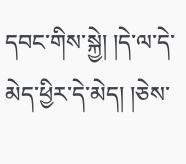དབང་གིས་སྐྱེ། །དེ་ལ་དེ་མེད་ཕྱིར་དེ་མེད། །ཅེས་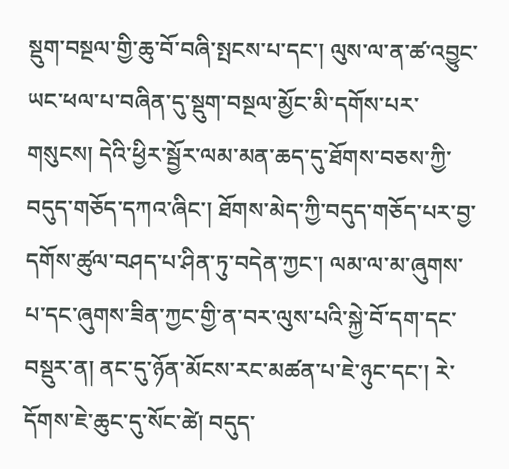སྡུག་བསྔལ་གྱི་ཆུ་བོ་བཞི་སྤངས་པ་དང་། ལུས་ལ་ན་ཚ་འབྱུང་ཡང་ཕལ་པ་བཞིན་དུ་སྡུག་བསྔལ་མྱོང་མི་དགོས་པར་གསུངས། དེའི་ཕྱིར་སྦྱོར་ལམ་མན་ཆད་དུ་ཐོགས་བཅས་ཀྱི་བདུད་གཅོད་དཀའ་ཞིང་། ཐོགས་མེད་ཀྱི་བདུད་གཅོད་པར་བྱ་དགོས་ཚུལ་བཤད་པ་ཤིན་ཏུ་བདེན་ཀྱང་། ལམ་ལ་མ་ཞུགས་པ་དང་ཞུགས་ཟིན་ཀྱང་གྱི་ན་བར་ལུས་པའི་སྐྱེ་བོ་དག་དང་བསྡུར་ན། ནང་དུ་ཉོན་མོངས་རང་མཚན་པ་ཇེ་ཉུང་དང་། རེ་དོགས་ཇེ་ཆུང་དུ་སོང་ཚེ། བདུད་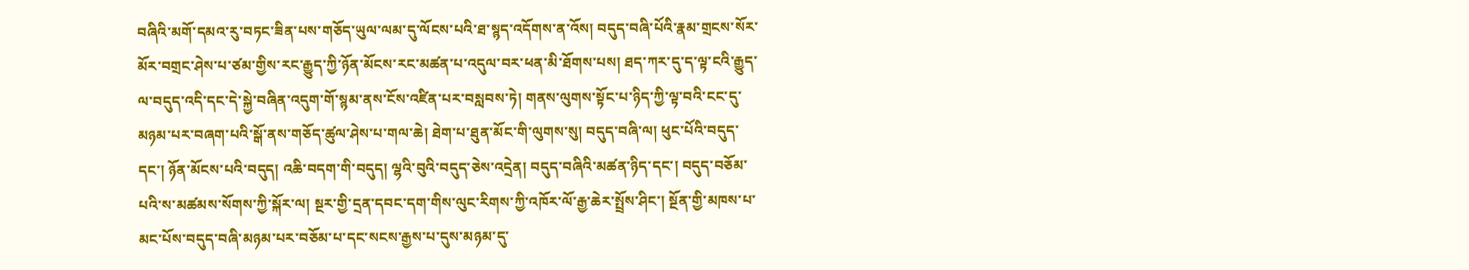བཞིའི་མགོ་དམའ་རུ་བཏང་ཟིན་པས་གཅོད་ཡུལ་ལམ་དུ་ལོངས་པའི་ཐ་སྙད་འདོགས་ན་འོས། བདུད་བཞི་པོའི་རྣམ་གྲངས་སོར་མོར་བགྲང་ཤེས་པ་ཙམ་གྱིས་རང་རྒྱུད་ཀྱི་ཉོན་མོངས་རང་མཚན་པ་འདུལ་བར་ཕན་མི་ཐོགས་པས། ཐད་ཀར་དུ་ད་ལྟ་ངའི་རྒྱུད་ལ་བདུད་འདི་དང་དེ་སྐྱེ་བཞིན་འདུག་གོ་སྙམ་ནས་ངོས་འཛིན་པར་བསླབས་ཏེ། གནས་ལུགས་སྟོང་པ་ཉིད་ཀྱི་ལྟ་བའི་ངང་དུ་མཉམ་པར་བཞག་པའི་སྒོ་ནས་གཅོད་ཚུལ་ཤེས་པ་གལ་ཆེ། ཐེག་པ་ཐུན་མོང་གི་ལུགས་སུ། བདུད་བཞི་ལ། ཕུང་པོའི་བདུད་དང་། ཉོན་མོངས་པའི་བདུད། འཆི་བདག་གི་བདུད། ལྷའི་བུའི་བདུད་ཅེས་འདྲེན། བདུད་བཞིའི་མཚན་ཉིད་དང་། བདུད་བཅོམ་པའི་ས་མཚམས་སོགས་ཀྱི་སྐོར་ལ། སྔར་གྱི་དྲན་དབང་དག་གིས་ལུང་རིགས་ཀྱི་འཁོར་ལོ་རྒྱ་ཆེར་སྤྲོས་ཤིང་། སྔོན་གྱི་མཁས་པ་མང་པོས་བདུད་བཞི་མཉམ་པར་བཅོམ་པ་དང་སངས་རྒྱས་པ་དུས་མཉམ་དུ་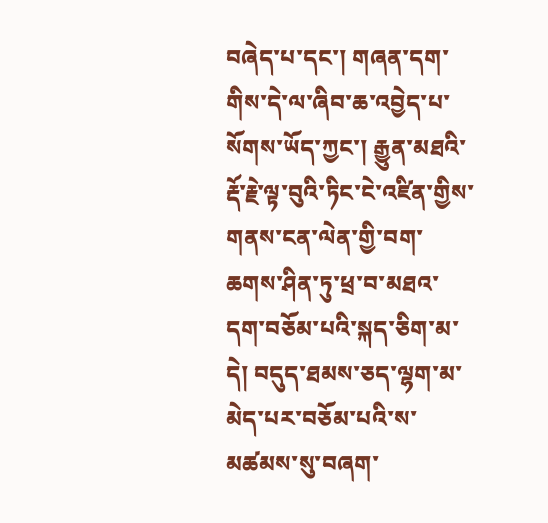བཞེད་པ་དང་། གཞན་དག་གིས་དེ་ལ་ཞིབ་ཆ་འབྱེད་པ་སོགས་ཡོད་ཀྱང་། རྒྱུན་མཐའི་རྡོ་རྗེ་ལྟ་བུའི་ཏིང་ངེ་འཛིན་གྱིས་གནས་ངན་ལེན་གྱི་བག་ཆགས་ཤིན་ཏུ་ཕྲ་བ་མཐའ་དག་བཅོམ་པའི་སྐད་ཅིག་མ་དེ། བདུད་ཐམས་ཅད་ལྷག་མ་མེད་པར་བཅོམ་པའི་ས་མཚམས་སུ་བཞག་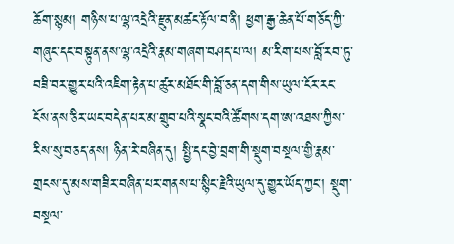ཆོག་སྙམ། གཉིས་པ་ལྷ་འདྲེའི་རྫུན་མཚང་རྟོལ་བ་ནི། ཕྱག་རྒྱ་ཆེན་པོ་གཅོད་ཀྱི་གཞུང་དང་བསྟུན་ནས་ལྷ་འདྲེའི་རྣམ་གཞག་བཤད་པ་ལ། མ་རིག་པས་བློ་རབ་ཏུ་བཟི་བར་གྱུར་པའི་འཇིག་རྟེན་པ་ཚུར་མཐོང་གི་བློ་ཅན་དག་གིས་ཡུལ་ངོར་རང་ངོས་ནས་ཅིར་ཡང་བདེན་པར་མ་གྲུབ་པའི་སྣང་བའི་ཚོགས་དག་ཨ་འཐས་ཀྱིས་རིས་སུ་བཅད་ནས། ཉིན་རེ་བཞིན་དུ། སྤྱི་དང་བྱེ་བྲག་གི་སྡུག་བསྔལ་གྱི་རྣམ་གྲངས་དུ་མས་གཟིར་བཞིན་པར་གནས་པ་སྙིང་རྗེའི་ཡུལ་དུ་གྱུར་ཡོད་ཀྱང་། སྡུག་བསྔལ་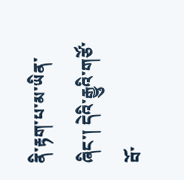ནི་རྟག་པ་མ་ཡིན་ཞིང་། དེའི་རྒྱུའི་གཙོ་བོ་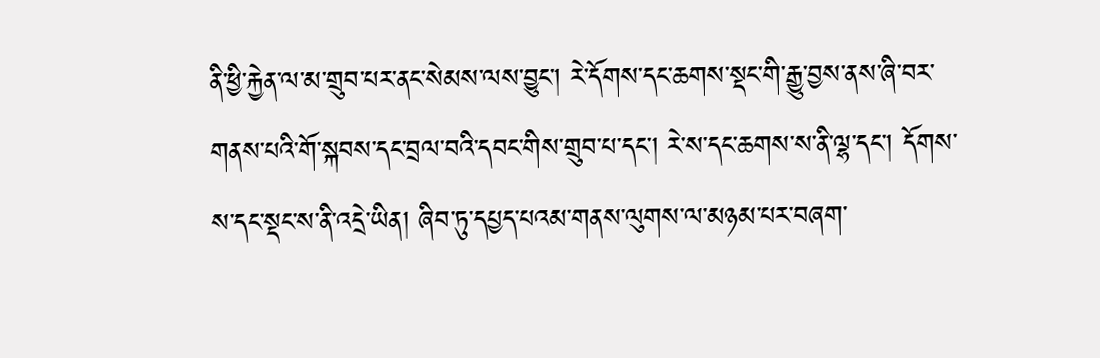ནི་ཕྱི་རྐྱེན་ལ་མ་གྲུབ་པར་ནང་སེམས་ལས་བྱུང་། རེ་དོགས་དང་ཆགས་སྡང་གི་རྒྱུ་བྱས་ནས་ཞི་བར་གནས་པའི་གོ་སྐབས་དང་བྲལ་བའི་དབང་གིས་གྲུབ་པ་དང་། རེ་ས་དང་ཆགས་ས་ནི་ལྷ་དང་། དོགས་ས་དང་སྡང་ས་ནི་འདྲེ་ཡིན། ཞིབ་ཏུ་དཔྱད་པའམ་གནས་ལུགས་ལ་མཉམ་པར་བཞག་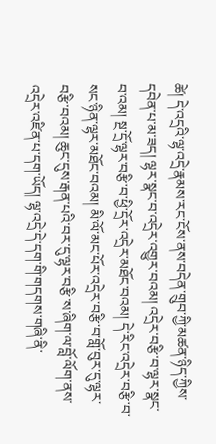ཚེ། དེ་འདྲའི་ལྷ་འདྲེ་རྣམས་རང་ངོས་ནས་བདེན་གྲུབ་ཀྱི་མཚན་ཉིད་ཀྱིས་དབེན་པ་མ་ཟད། ལྷར་སྣང་བ་འདྲེར་འགྱུར་བའམ། འདྲེར་བརྩི་བ་ལྷར་སྣང་བ་འམ། སྔ་དྲོ་ལྷར་བརྩི་བ་ཕྱི་དྲོར་འདྲེར་མཐོང་བའམ། དེ་རིང་འདྲེར་བརྩི་བ་སང་ཉིན་ལྷར་མཐོང་བའམ། མི་ལོ་མང་པོར་འདྲེར་བརྩི་བ་གློ་བུར་དུ་ལྷར་བརྩི་བའམ། ཆུང་དུས་རྒན་པའི་བར་དུ་ལྷར་བརྩི་ས་ཞིག་ལ་བློ་ལོག་ནས་འདྲེར་འཛིན་པ་དག་ཡོད། ལྷ་འདྲེ་དེ་དག་གི་གདགས་གཞི་ནི་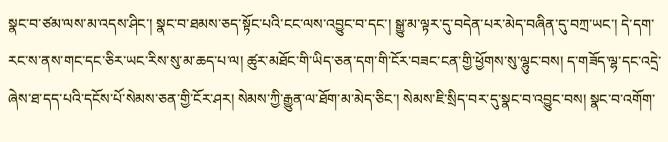སྣང་བ་ཙམ་ལས་མ་འདས་ཤིང་། སྣང་བ་ཐམས་ཅད་སྟོང་པའི་ངང་ལས་འབྱུང་བ་དང་། སྒྱུ་མ་ལྟར་དུ་བདེན་པར་མེད་བཞིན་དུ་བཀྲ་ཡང་། དེ་དག་རང་ས་ནས་གང་དང་ཅིར་ཡང་རིས་སུ་མ་ཆད་པ་ལ། ཚུར་མཐོང་གི་ཡིད་ཅན་དག་གི་ངོར་བཟང་ངན་གྱི་ཕྱོགས་སུ་ལྷུང་བས། ད་གཟོད་ལྷ་དང་འདྲེ་ཞེས་ཐ་དད་པའི་དངོས་པོ་སེམས་ཅན་གྱི་ངོར་ཤར། སེམས་ཀྱི་རྒྱུན་ལ་ཐོག་མ་མེད་ཅིང་། སེམས་ཇི་སྲིད་བར་དུ་སྣང་བ་འབྱུང་བས། སྣང་བ་འགོག་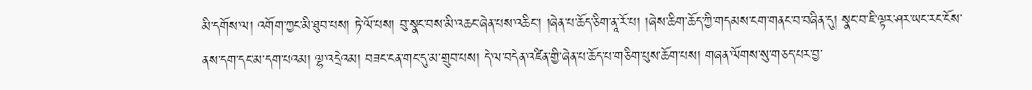མི་དགོས་ལ། འགོག་ཀྱང་མི་ཐུབ་པས། ཏེ་ལོ་པས། བུ་སྣང་བས་མི་འཆང་ཞེན་པས་འཆིང་། །ཞེན་པ་ཆོད་ཅིག་ནཱ་རོ་པ། །ཞེས་ཆིག་ཆོད་ཀྱི་གདམས་ངག་གནང་བ་བཞིན་དུ། སྣང་བ་ཇི་ལྟར་ཤར་ཡང་རང་ངོས་ནས་དག་དང་མ་དག་པའམ། ལྷ་འདྲེའམ། བཟང་ངན་གང་དུ་མ་གྲུབ་པས། དེ་ལ་བདེན་འཛིན་གྱི་ཞེན་པ་ཆོད་པ་གཅིག་པུས་ཆོག་པས། གཞན་ལོགས་སུ་གཅད་པར་བྱ་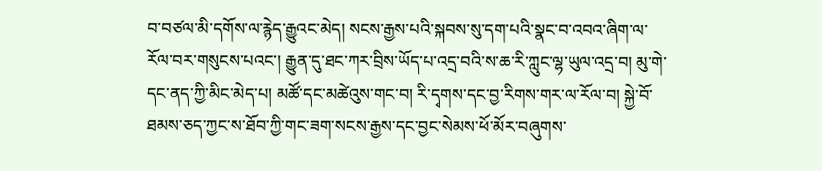བ་བཙལ་མི་དགོས་ལ་རྙེད་རྒྱུའང་མེད། སངས་རྒྱས་པའི་སྐབས་སུ་དག་པའི་སྣང་བ་འབའ་ཞིག་ལ་རོལ་བར་གསུངས་པའང་། རྒྱུན་དུ་ཐང་ཀར་བྲིས་ཡོད་པ་འདྲ་བའི་ས་ཆ་རི་ཀླུང་ལྷ་ཡུལ་འདྲ་བ། མུ་གེ་དང་ནད་ཀྱི་མིང་མེད་པ། མཚོ་དང་མཚེའུས་གང་བ། རི་དྭགས་དང་བྱ་རིགས་གར་ལ་རོལ་བ། སྐྱེ་བོ་ཐམས་ཅད་ཀྱང་ས་ཐོབ་ཀྱི་གང་ཟག་སངས་རྒྱས་དང་བྱང་སེམས་ཕོ་མོར་བཞུགས་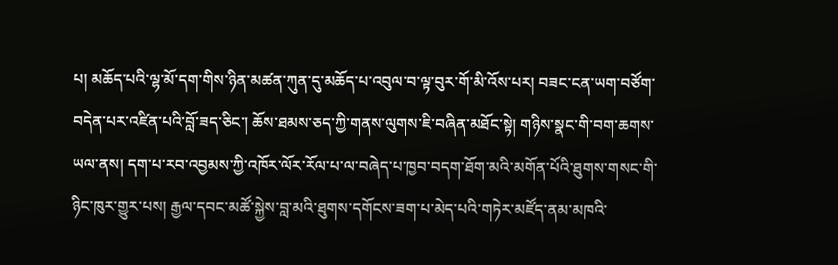པ། མཆོད་པའི་ལྷ་མོ་དག་གིས་ཉིན་མཚན་ཀུན་དུ་མཆོད་པ་འབུལ་བ་ལྟ་བུར་གོ་མི་འོས་པར། བཟང་ངན་ཡག་བཙོག་བདེན་པར་འཛིན་པའི་བློ་ཟད་ཅིང་། ཆོས་ཐམས་ཅད་ཀྱི་གནས་ལུགས་ཇི་བཞིན་མཐོང་སྟེ། གཉིས་སྣང་གི་བག་ཆགས་ཡལ་ནས། དག་པ་རབ་འབྱམས་ཀྱི་འཁོར་ལོར་རོལ་པ་ལ་བཞེད་པ་ཁྱབ་བདག་ཐོག་མའི་མགོན་པོའི་ཐུགས་གསང་གི་ཉིང་ཁུར་གྱུར་པས། རྒྱལ་དབང་མཚོ་སྐྱེས་བླ་མའི་ཐུགས་དགོངས་ཟག་པ་མེད་པའི་གཏེར་མཛོད་ནམ་མཁའི་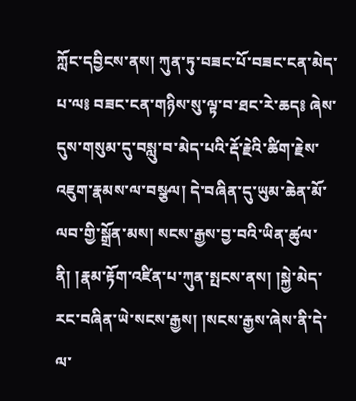ཀློང་དབྱིངས་ནས། ཀུན་ཏུ་བཟང་པོ་བཟང་ངན་མེད་པ་ལ༔ བཟང་ངན་གཉིས་སུ་ལྟ་བ་ཐང་རེ་ཆད༔ ཞེས་དུས་གསུམ་དུ་བསླུ་བ་མེད་པའི་རྡོ་རྗེའི་ཚིག་རྗེས་འཇུག་རྣམས་ལ་བསྩལ། དེ་བཞིན་དུ་ཡུམ་ཆེན་མོ་ལབ་གྱི་སྒྲོན་མས། སངས་རྒྱས་བྱ་བའི་ཡིན་ཚུལ་ནི། །རྣམ་རྟོག་འཛིན་པ་ཀུན་སྤངས་ནས། །སྐྱེ་མེད་རང་བཞིན་ཡེ་སངས་རྒྱས། །སངས་རྒྱས་ཞེས་ནི་དེ་ལ་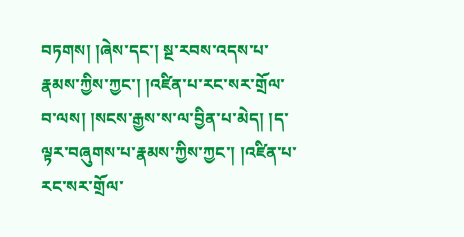བཏགས། །ཞེས་དང་། སྔ་རབས་འདས་པ་རྣམས་ཀྱིས་ཀྱང་། །འཛིན་པ་རང་སར་གྲོལ་བ་ལས། །སངས་རྒྱས་ས་ལ་བྱིན་པ་མེད། །ད་ལྟར་བཞུགས་པ་རྣམས་ཀྱིས་ཀྱང་། །འཛིན་པ་རང་སར་གྲོལ་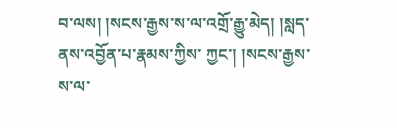བ་ལས། །སངས་རྒྱས་ས་ལ་འགྲོ་རྒྱུ་མེད། །སླད་ནས་འབྱོན་པ་རྣམས་ཀྱིས་ ཀྱང་། །སངས་རྒྱས་ས་ལ་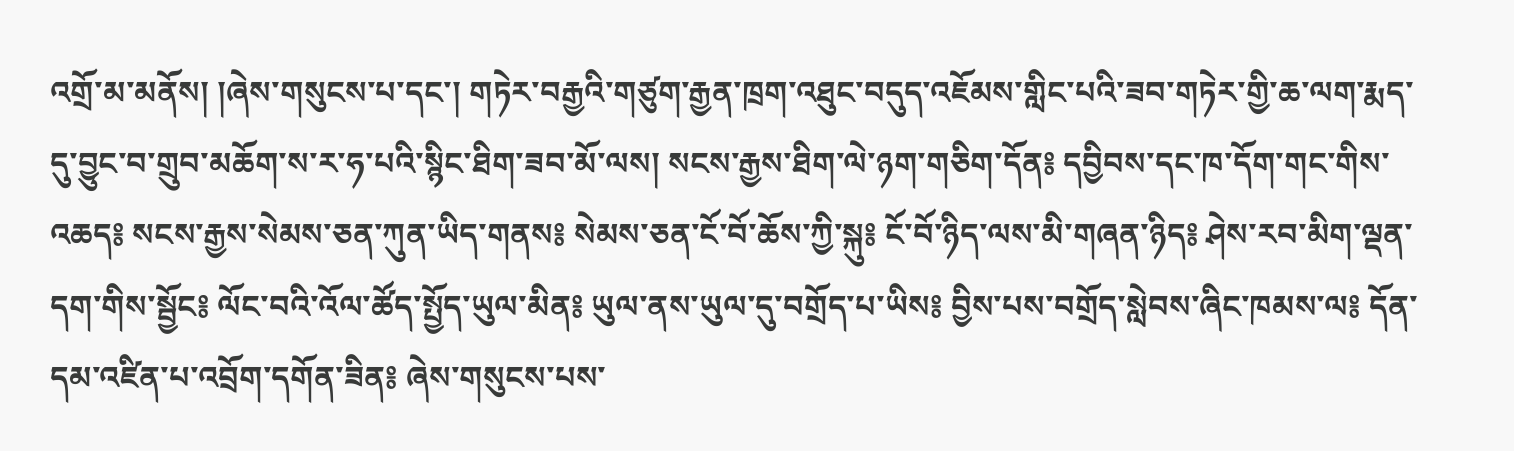འགྲོ་མ་མནོས། །ཞེས་གསུངས་པ་དང་། གཏེར་བརྒྱའི་གཙུག་རྒྱན་ཁྲག་འཐུང་བདུད་འཇོམས་གླིང་པའི་ཟབ་གཏེར་གྱི་ཆ་ལག་རྨད་དུ་བྱུང་བ་གྲུབ་མཆོག་ས་ར་ཧ་པའི་སྙིང་ཐིག་ཟབ་མོ་ལས། སངས་རྒྱས་ཐིག་ལེ་ཉག་གཅིག་དོན༔ དབྱིབས་དང་ཁ་དོག་གང་གིས་འཆད༔ སངས་རྒྱས་སེམས་ཅན་ཀུན་ཡིད་གནས༔ སེམས་ཅན་ངོ་བོ་ཆོས་ཀྱི་སྐུ༔ ངོ་བོ་ཉིད་ལས་མི་གཞན་ཉིད༔ ཤེས་རབ་མིག་ལྡན་དག་གིས་སྦྱོང༔ ལོང་བའི་འོལ་ཚོད་སྤྱོད་ཡུལ་མིན༔ ཡུལ་ནས་ཡུལ་དུ་བགྲོད་པ་ཡིས༔ བྱིས་པས་བགྲོད་སླེབས་ཞིང་ཁམས་ལ༔ དོན་དམ་འཛིན་པ་འབྲོག་དགོན་ཟིན༔ ཞེས་གསུངས་པས་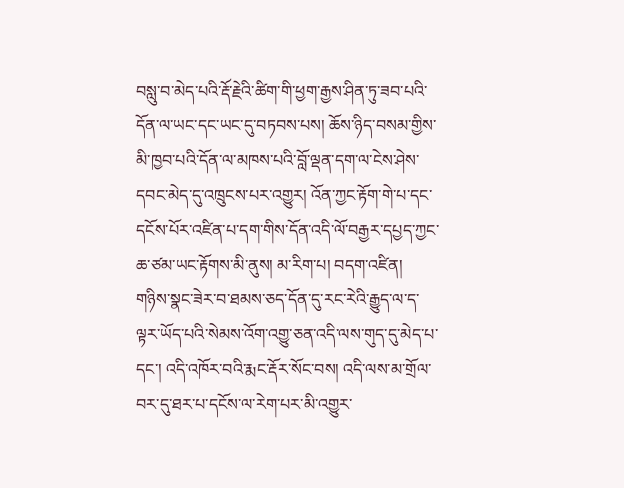བསླུ་བ་མེད་པའི་རྡོ་རྗེའི་ཚིག་གི་ཕྱག་རྒྱས་ཤིན་ཏུ་ཟབ་པའི་དོན་ལ་ཡང་དང་ཡང་དུ་བཏབས་པས། ཆོས་ཉིད་བསམ་གྱིས་མི་ཁྱབ་པའི་དོན་ལ་མཁས་པའི་བློ་ལྡན་དག་ལ་ངེས་ཤེས་དབང་མེད་དུ་འཁྲུངས་པར་འགྱུར། འོན་ཀྱང་རྟོག་གེ་པ་དང་དངོས་པོར་འཛིན་པ་དག་གིས་དོན་འདི་ལོ་བརྒྱར་དཔྱད་ཀྱང་ཆ་ཙམ་ཡང་རྟོགས་མི་ནུས། མ་རིག་པ། བདག་འཛིན། གཉིས་སྣང་ཟེར་བ་ཐམས་ཅད་དོན་དུ་རང་རེའི་རྒྱུད་ལ་ད་ལྟར་ཡོད་པའི་སེམས་འོག་འགྱུ་ཅན་འདི་ལས་གུད་དུ་མེད་པ་དང་། འདི་འཁོར་བའི་རྨང་རྡོར་སོང་བས། འདི་ལས་མ་གྲོལ་བར་དུ་ཐར་པ་དངོས་ལ་རེག་པར་མི་འགྱུར་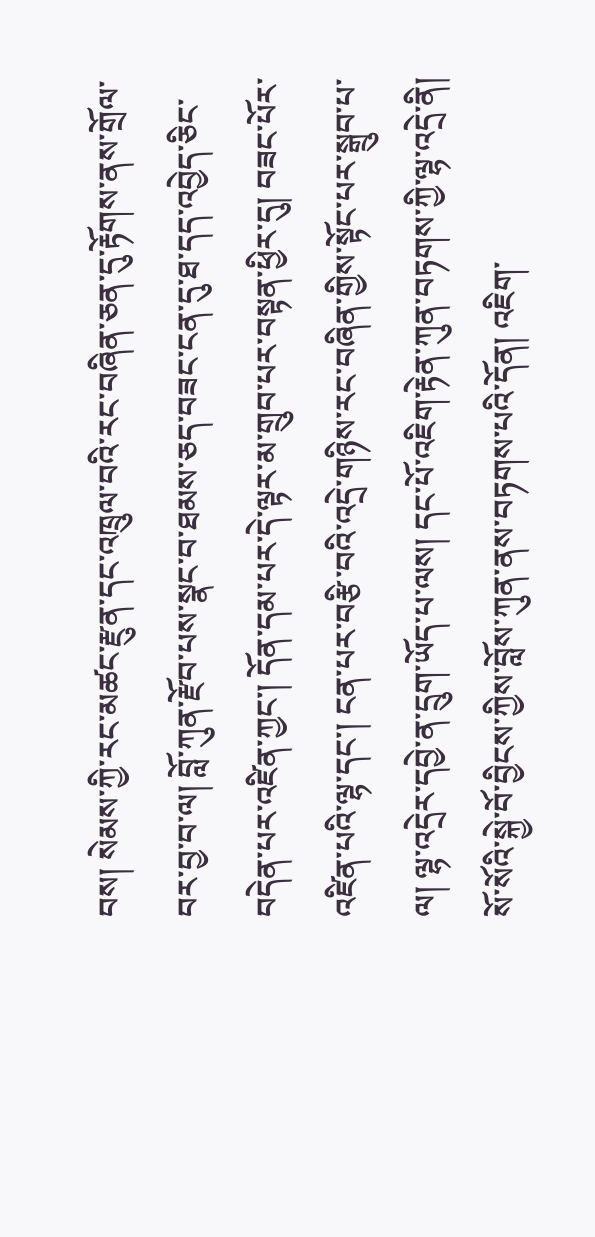བས། སེམས་ཀྱི་རང་མཚང་རྫུན་དང་འཁྲུལ་བའི་རང་བཞིན་ཅན་དུ་རྟོགས་ནས་གྲོལ་བར་བྱ་བ་ལ། བློ་ཀུན་རྫོབ་པས་སྣང་བ་ཐམས་ཅད་བཟང་ངན་དུ་ཐ་དད་འབྱེད་ཅིང་བདེན་པར་འཛིན་ཀྱང་། དོན་དམ་པར་དེ་ལྟར་མ་གྲུབ་པར་བསྟན་ཕྱིར་དུ། བཟང་པོར་འཛིན་པའི་ལྷ་དང་། ངན་པར་བརྩི་བའི་འདྲེ་གཉིས་རང་བཞིན་གྱིས་སྟོང་པར་སྒྲུབ་པ་ལ། ལྷ་འདྲེར་དབྱེ་ན་དྲུག་ཡོད་པ་ལས། དང་པོ་འཇིག་རྟེན་ཀུན་བཏགས་ཀྱི་ལྷ་འདྲེ་ནི། སོ་སོའི་སྐྱེ་བོ་བྱིངས་ཀྱིས་བློས་ཀུན་ནས་བཏགས་པའི་དོན། འཇིག་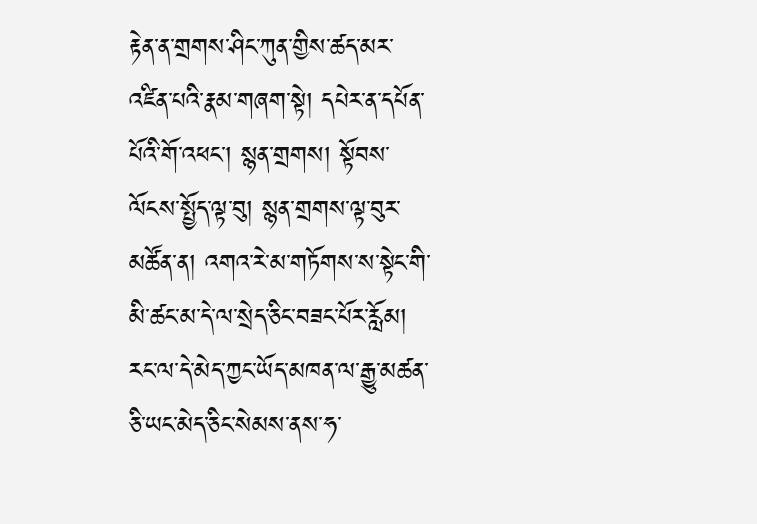རྟེན་ན་གྲགས་ཤིང་ཀུན་གྱིས་ཚད་མར་འཛིན་པའི་རྣམ་གཞག་སྟེ། དཔེར་ན་དཔོན་པོའི་གོ་འཕང་། སྙན་གྲགས། སྟོབས་ལོངས་སྤྱོད་ལྟ་བུ། སྙན་གྲགས་ལྟ་བུར་མཚོན་ན། འགའ་རེ་མ་གཏོགས་ས་སྟེང་གི་མི་ཚང་མ་དེ་ལ་སྲེད་ཅིང་བཟང་པོར་རློམ། རང་ལ་དེ་མེད་ཀྱང་ཡོད་མཁན་ལ་རྒྱུ་མཚན་ཅི་ཡང་མེད་ཅིང་སེམས་ནས་ཧ་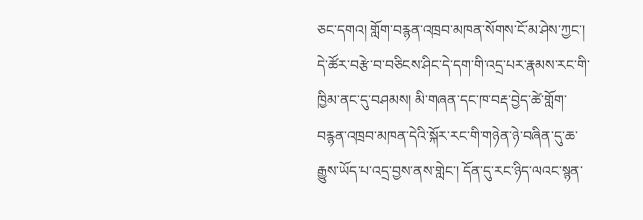ཅང་དགའ། གློག་བརྙན་འཁྲབ་མཁན་སོགས་ངོ་མ་ཤེས་ཀྱང་། དེ་ཚོར་བརྩེ་བ་བཅིངས་ཤིང་དེ་དག་གི་འདྲ་པར་རྣམས་རང་གི་ཁྱིམ་ནང་དུ་བཤམས། མི་གཞན་དང་ཁ་བརྡ་བྱེད་ཚེ་གློག་བརྙན་འཁྲབ་མཁན་དེའི་སྐོར་རང་གི་གཉེན་ཉེ་བཞིན་དུ་ཆ་རྒྱུས་ཡོད་པ་འདྲ་བྱས་ནས་གླེང་། དོན་དུ་རང་ཉིད་ལའང་སྙན་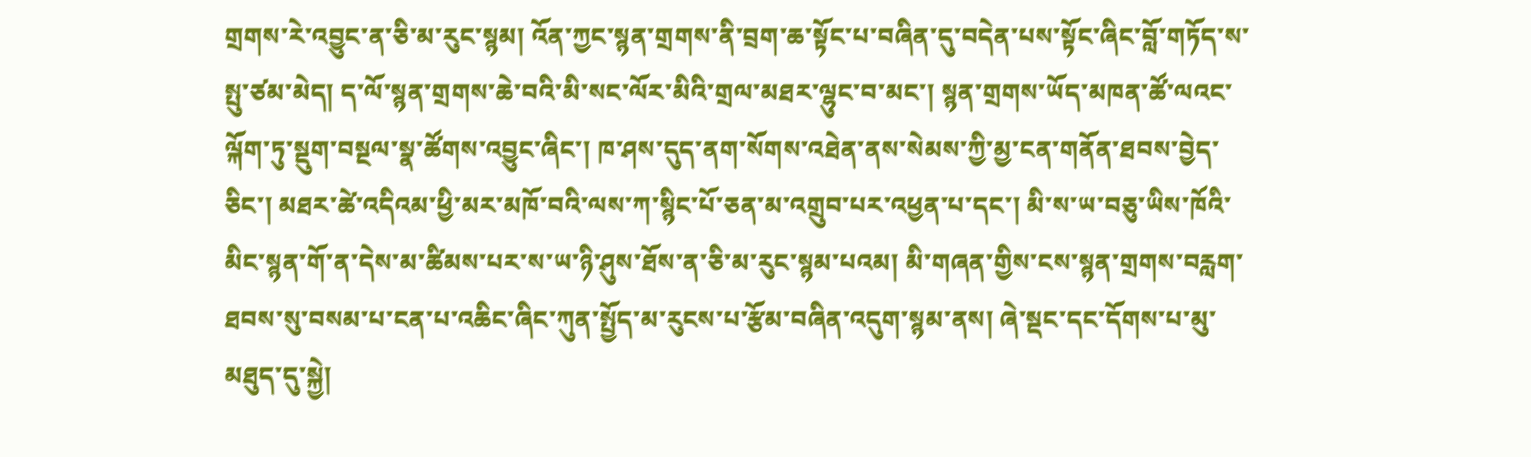གྲགས་རེ་འབྱུང་ན་ཅི་མ་རུང་སྙམ། འོན་ཀྱང་སྙན་གྲགས་ནི་བྲག་ཆ་སྟོང་པ་བཞིན་དུ་བདེན་པས་སྟོང་ཞིང་བློ་གཏོད་ས་སྤུ་ཙམ་མེད། ད་ལོ་སྙན་གྲགས་ཆེ་བའི་མི་སང་ལོར་མིའི་གྲལ་མཐར་ལྷུང་བ་མང་། སྙན་གྲགས་ཡོད་མཁན་ཚོ་ལའང་ལྐོག་ཏུ་སྡུག་བསྔལ་སྣ་ཚོགས་འབྱུང་ཞིང་། ཁ་ཤས་དུད་ནག་སོགས་འཐེན་ནས་སེམས་ཀྱི་མྱ་ངན་གནོན་ཐབས་བྱེད་ཅིང་། མཐར་ཚེ་འདིའམ་ཕྱི་མར་མཁོ་བའི་ལས་ཀ་སྙིང་པོ་ཅན་མ་འགྲུབ་པར་འཕྱན་པ་དང་། མི་ས་ཡ་བཅུ་ཡིས་ཁོའི་མིང་སྙན་གོ་ན་དེས་མ་ཚིམས་པར་ས་ཡ་ཉི་ཤུས་ཐོས་ན་ཅི་མ་རུང་སྙམ་པའམ། མི་གཞན་གྱིས་ངས་སྙན་གྲགས་བརླག་ཐབས་སུ་བསམ་པ་ངན་པ་འཆིང་ཞིང་ཀུན་སྤྱོད་མ་རུངས་པ་རྩོམ་བཞིན་འདུག་སྙམ་ནས། ཞེ་སྡང་དང་དོགས་པ་མུ་མཐུད་དུ་སྐྱེ།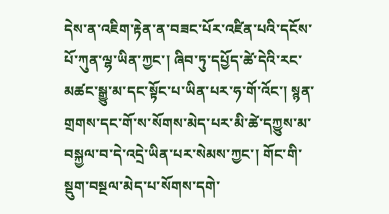དེས་ན་འཇིག་རྟེན་ན་བཟང་པོར་འཛིན་པའི་དངོས་པོ་ཀུན་ལྷ་ཡིན་ཀྱང་། ཞིབ་ཏུ་དཔྱོད་ཚེ་དེའི་རང་མཚང་སྒྱུ་མ་དང་སྟོང་པ་ཡིན་པར་ཧ་གོ་འོང་། སྙན་གྲགས་དང་གོ་ས་སོགས་མེད་པར་མི་ཚེ་དཀྱུས་མ་བསྐྱལ་བ་དེ་འདྲེ་ཡིན་པར་སེམས་ཀྱང་། གོང་གི་སྡུག་བསྔལ་མེད་པ་སོགས་དགེ་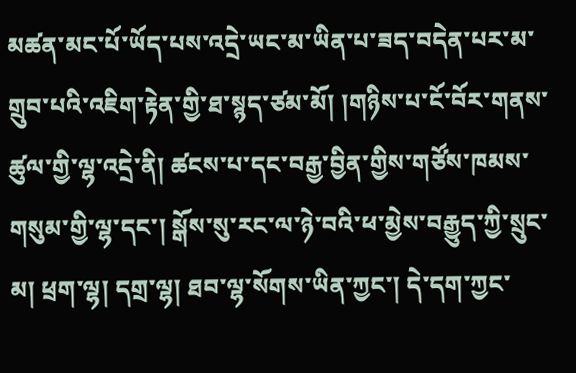མཚན་མང་པོ་ཡོད་པས་འདྲེ་ཡང་མ་ཡིན་པ་ཟད་བདེན་པར་མ་གྲུབ་པའི་འཇིག་རྟེན་གྱི་ཐ་སྙད་ཙམ་མོ། །གཉིས་པ་ངོ་བོར་གནས་ཚུལ་གྱི་ལྷ་འདྲེ་ནི། ཚངས་པ་དང་བརྒྱ་བྱིན་གྱིས་གཙོས་ཁམས་གསུམ་གྱི་ལྷ་དང་། སྒོས་སུ་རང་ལ་ཉེ་བའི་ཕ་མྱེས་བརྒྱུད་ཀྱི་སྲུང་མ། ཕྲག་ལྷ། དགྲ་ལྷ། ཐབ་ལྷ་སོགས་ཡིན་ཀྱང་། དེ་དག་ཀྱང་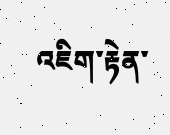འཇིག་རྟེན་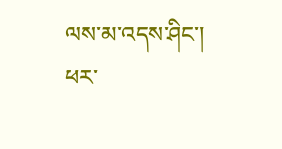ལས་མ་འདས་ཤིང་། ཕར་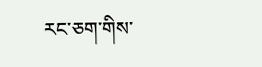རང་ཅག་གིས་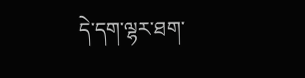དེ་དག་ལྷར་ཐག་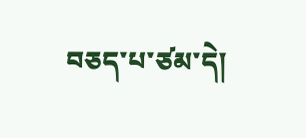བཅད་པ་ཙམ་དེ།